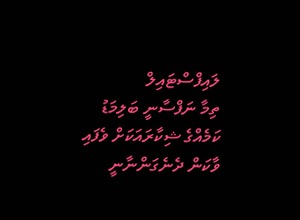ލައިފްސްޓައިލް
ތިމާ ނަފްސާނީ ބަލިމަޑު ކަމެއްގެ ޝިކާރައަކަށް ވެފައި ވާކަން ދެނެގަންނާނީ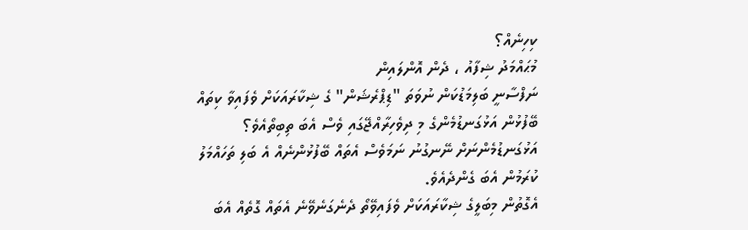ކިހިނެއް؟
މުޙައްމަދު ޝިފާއު ، ދެން އޮންލައިން
ނަފްސާނީ ބަލިމަޑުކަން ނުވަތަ "ޑިޕްރެޝަން" ގެ ޝިކާރައަކަށް ވެފައިވާ ކިތައް ބޭފުޅުން އަޅުގަނޑުމެންގެ މި ދިވެހިރާއްޖޭގައި ވެސް އެބަ ތިބިތޯއެވެ؟ އަޅުގަނޑުމެންނަށް ނޭނގުނު ނަމަވެސް އެތައް ބޭފުޅުންނެއް އެ ބަލި ތަހައްމަލު ކުރަމުން އެބަ ގެންދެއެވެ.
އެގޮތުން މިބަލީގެ ޝިކާރައަކަށް ވެފައިވޭތޯ ދެނެގަނެވޭނެ އެތައް ގޮތެއް އެބަ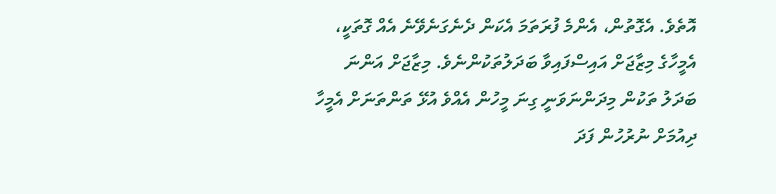އޮތެވެ. އެގޮތުން، އެންމެ ފުރަތަމަ އެކަން ދެނެގަނެވޭނެ އެއް ގޮތަކީ، އެމީހާގެ މިޒާޖަށް އައިސްފައިވާ ބަދަލުތަކުންނެވެ. މިޒާޖަށް އަންނަ ބަދަލު ތަކުން މިދަންނަވަނީ ގިނަ މީހުން އެއްވެ އުޅޭ ތަންތަނަށް އެމީހާ ދިއުމަށް ނުރުހުން ފަދަ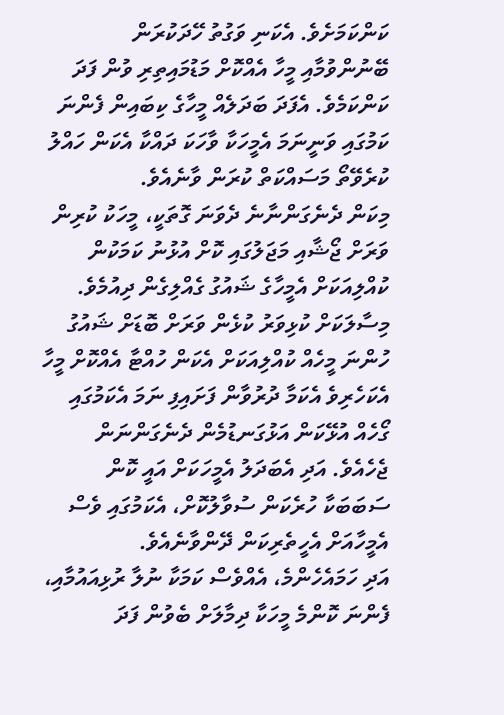ކަންކަމަށެވެ. އެކަނި ވަގުތު ހޭދަކުރަން ބޭނުންވުމާއި މީހާ އެއްކޮށް މަޑުމައިތިރި ވުން ފަދަ ކަންކަމެވެ. އެފަދަ ބަދަލެއް މީހާގެ ކިބައިން ފެންނަ ކަމުގައި ވަނީނަމަ އެމީހަކާ ވާހަކަ ދައްކާ އެކަން ހައްލު ކުރެވޭތޯ މަސައްކަތް ކުރަން ވާނެއެވެ.
މިކަން ދެނެގަންނާނެ ދެވަނަ ގޮތަކީ، މީހަކު ކުރިން ވަރަށް ޖޯޝާއި މަޖަލުގައި ކޮށް އުޅުނު ކަމަކުން ކުއްލިއަކަށް އެމީހާގެ ޝައުގު ގެއްލިގެން ދިއުމެވެ. މިސާލަކަށް ކުޅިވަރު ކުޅެން ވަރަށް ބޮޑަށް ޝައުގު ހުންނަ މީހެއް ކުއްލިއަކަށް އެކަން ހުއްޓާ އެއްކޮށް މީހާ އެކަހެރިވެ އެކަމާ ދުރުވާން ފަށައިފި ނަމަ އެކަމުގައި ގޯހެއް އުޅޭކަން އަޅުގަނޑުމެން ދެނެގަންނަން ޖެހެއެވެ. އަދި އެބަދަލު އެމީހަކަށް އައީ ކޮން ސަބަބަކާ ހުރެކަން ސުވާލުކޮށް، އެކަމުގައި ވެސް އެމީހާއަށް އެހީތެރިކަން ދޭންވާނެއެވެ.
އަދި ހަމައެހެންމެ، އެއްވެސް ކަމަކާ ނުލާ ރުޅިއައުމާއި، ފެންނަ ކޮންމެ މީހަކާ ދިމާލަށް ބެވުން ފަދަ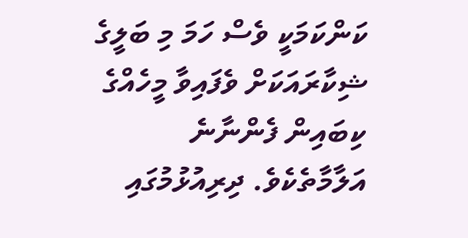ކަންކަމަކީ ވެސް ހަމަ މި ބަލީގެ ޝިކާރައަކަށް ވެފައިވާ މީހެއްގެ ކިބައިން ފެންނާނެ އަލާމާތެކެވެ. ދިރިއުޅުމުގައި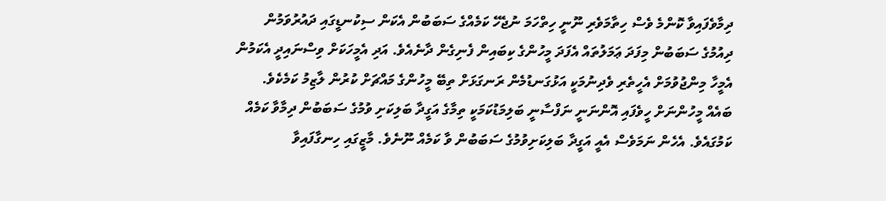ދިމާވެފައިވާ ކޮންމެ ވެސް ހިތާމަވެރި ނޫނީ ހިތްހަމަ ނުޖެހޭ ކަމެއްގެ ސަބަބުން އެކަން ސިކުނޑީގައި ދައުރުވަމުން ދިއުމުގެ ސަބަބުން މިފަދަ ޢަމަލުތައް އެފަދަ މީހުންގެ ކިބައިން ފެނިގެން ދާނެއެވެ. އަދި އެމީހަކަށް ވިސްނައިދީ އެކަމުން އެމީހާ މިންޖުވުމަށް އެހީތެރި ވެދިނުމަކީ އަޅުގަނޑުމެން ރަނގަޅަށް ތިބޭ މީހުންގެ މައްޗަށް ކުރުން ލާޒިމު ކަމެކެވެ.
ބައެއް މީހުންނަށް ހީވެފައި އޮންނަނީ ނަފްސާނީ ބަލިމަޑުކަމަކީ ތިމާގެ އަގީދާ ބަލިކަށި ވުމުގެ ސަބަބުން ދިމާވާ ކަމެއް ކަމުގައެވެ. އެހެން ނަމަވެސް އެއީ އަގީދާ ބަލިކަށިވުމުގެ ސަބަބުން ވާ ކަމެއް ނޫނެވެ. މާޒީގައި ހިނގާފައިވާ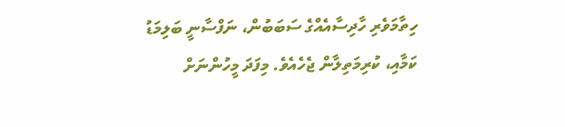ހިތާމަވެރި ހާދިސާއެއްގެ ސަބަބުން، ނަފްސާނީ ބަލިމަޑު ކަމާއި، ކުރިމަތިލާން ޖެހެއެވެ. މިފަދަ މީހުންނަށް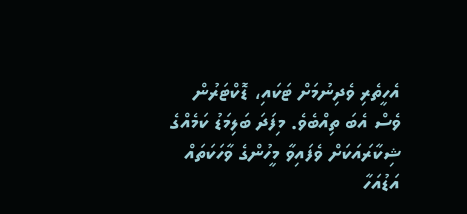އެހީތެރި ވެދިނުމަށް ޓަކައި، ޑޮކްޓަރުން ވެސް އެބަ ތިއްބެވެ. މިފަދަ ބަލިމަޑު ކަމެއްގެ ޝިކާރައަކަށް ވެފައިވާ މީހުންގެ ވާހަކަތައް އަޑުއަހާ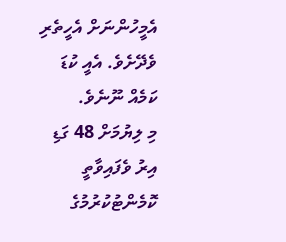އެމީހުންނަށް އެހީތެރި ވެދޭށެވެ. އެއީ ކުޑަ ކަމެއް ނޫނެވެ.
މި ލިޔުމަށް 48 ގަޑި އިރު ވެފައިވާތީ ކޮމެންޓުކުރުމުގެ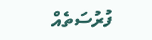ފުރުސަތެއް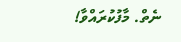ނެތް. މާފުކުރައްވާ!